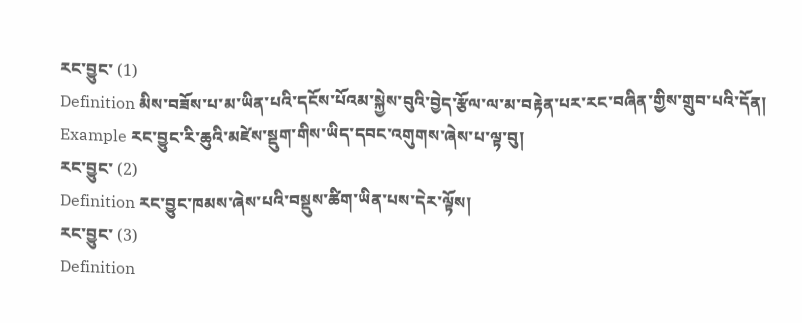རང་བྱུང་ (1)
Definition མིས་བཟོས་པ་མ་ཡིན་པའི་དངོས་པོའམ་སྐྱེས་བུའི་བྱེད་རྩོལ་ལ་མ་བརྟེན་པར་རང་བཞིན་གྱིས་གྲུབ་པའི་དོན།
Example རང་བྱུང་རི་ཆུའི་མཛེས་སྡུག་གིས་ཡིད་དབང་འགུགས་ཞེས་པ་ལྟ་བུ།
རང་བྱུང་ (2)
Definition རང་བྱུང་ཁམས་ཞེས་པའི་བསྡུས་ཚིག་ཡིན་པས་དེར་ལྟོས།
རང་བྱུང་ (3)
Definition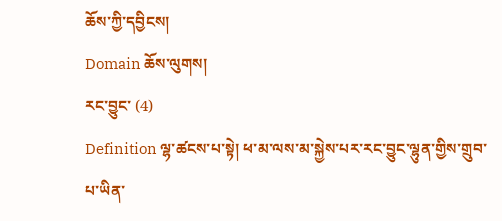ཆོས་ཀྱི་དབྱིངས།
Domain ཆོས་ལུགས།
རང་བྱུང་ (4)
Definition ལྷ་ཚངས་པ་སྟེ། ཕ་མ་ལས་མ་སྐྱེས་པར་རང་བྱུང་ལྷུན་གྱིས་གྲུབ་པ་ཡིན་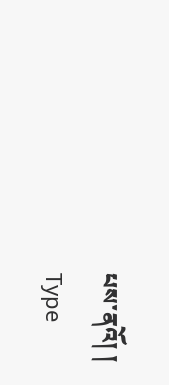པས་ནའོ། །
Type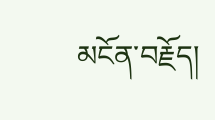མངོན་བརྗོད།